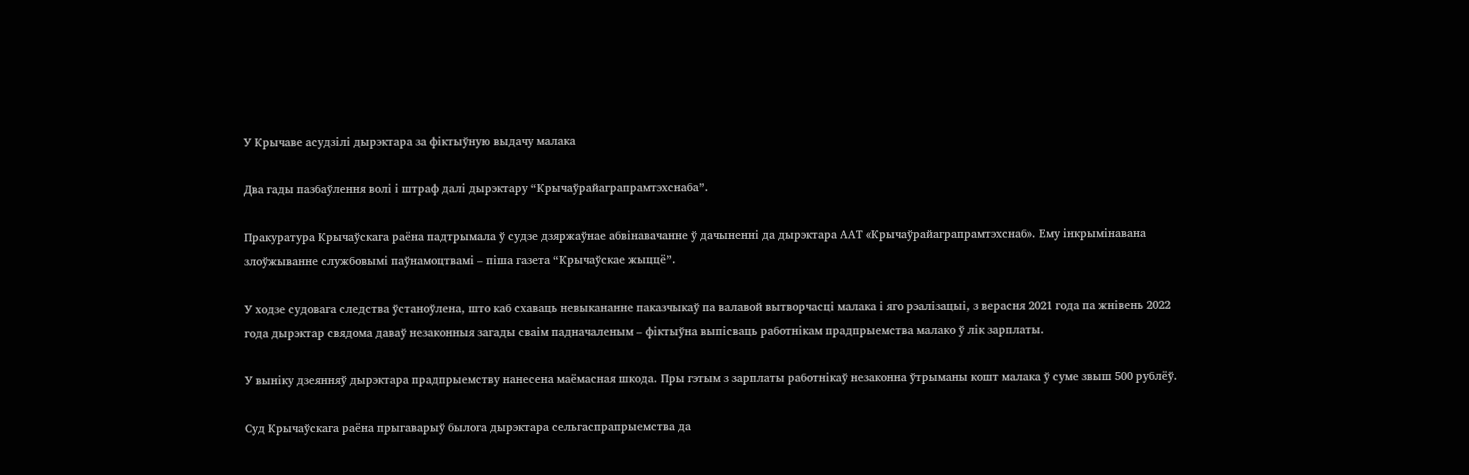У Крычаве асудзілі дырэктара за фіктыўную выдачу малака

Два гады пазбаўлення волі і штраф далі дырэктару “Крычаўрайаграпрамтэхснаба”.

Пракуратура Крычаўскага раёна падтрымала ў судзе дзяржаўнае абвінавачанне ў дачыненні да дырэктара ААТ «Крычаўрайаграпрамтэхснаб». Ему інкрымінавана злоўжыванне службовымі паўнамоцтвамі – піша газета “Крычаўскае жыццё”.

У ходзе судовага следства ўстаноўлена, што каб схаваць невыкананне паказчыкаў па валавой вытворчасці малака і яго рэалізацыі, з верасня 2021 года па жнівень 2022 года дырэктар свядома даваў незаконныя загады сваім падначаленым – фіктыўна выпісваць работнікам прадпрыемства малако ў лік зарплаты.

У выніку дзеянняў дырэктара прадпрыемству нанесена маёмасная шкода. Пры гэтым з зарплаты работнікаў незаконна ўтрыманы кошт малака ў суме звыш 500 рублёў.

Суд Крычаўскага раёна прыгаварыў былога дырэктара сельгаспрапрыемства да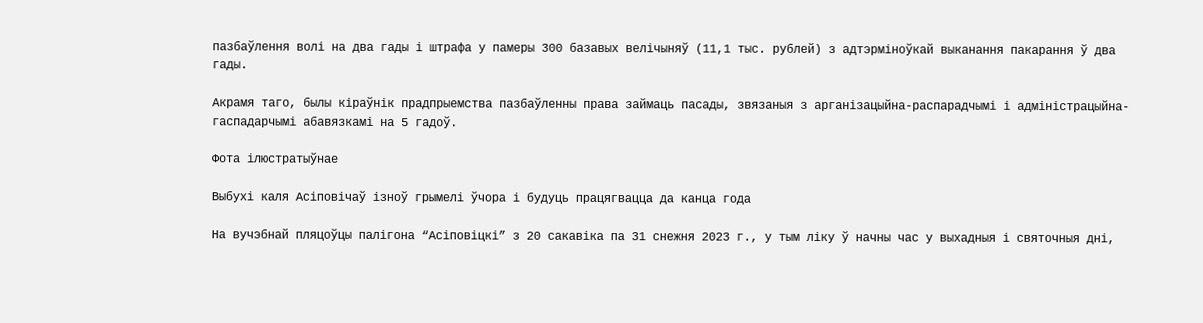пазбаўлення волі на два гады і штрафа у памеры 300 базавых велічыняў (11,1 тыс. рублей) з адтэрміноўкай выканання пакарання ў два гады.

Акрамя таго, былы кіраўнік прадпрыемства пазбаўленны права займаць пасады, звязаныя з арганізацыйна-распарадчымі і адміністрацыйна-гаспадарчымі абавязкамі на 5 гадоў.

Фота ілюстратыўнае

Выбухі каля Асіповічаў ізноў грымелі ўчора і будуць працягвацца да канца года

На вучэбнай пляцоўцы палігона “Асіповіцкі” з 20 сакавіка па 31 снежня 2023 г., у тым ліку ў начны час у выхадныя і святочныя дні,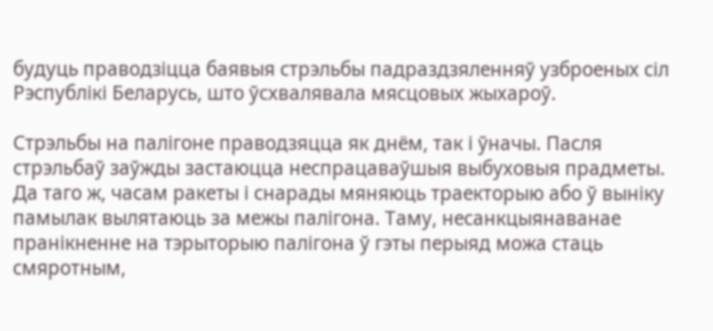будуць праводзіцца баявыя стрэльбы падраздзяленняў узброеных сіл Рэспублікі Беларусь, што ўсхвалявала мясцовых жыхароў.

Стрэльбы на палігоне праводзяцца як днём, так і ўначы. Пасля стрэльбаў заўжды застаюцца неспрацаваўшыя выбуховыя прадметы. Да таго ж, часам ракеты і снарады мяняюць траекторыю або ў выніку памылак вылятаюць за межы палігона. Таму, несанкцыянаванае пранікненне на тэрыторыю палігона ў гэты перыяд можа стаць смяротным,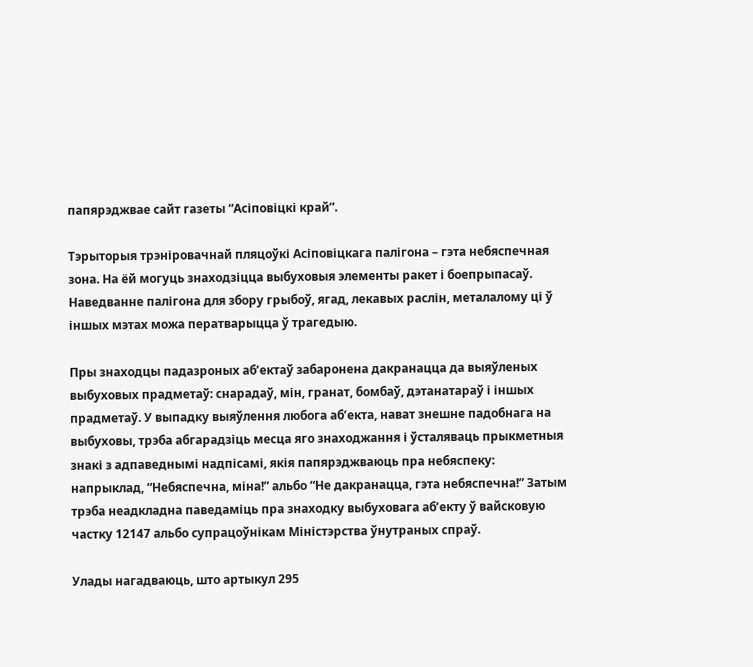папярэджвае сайт газеты “Асіповіцкі край”.

Тэрыторыя трэніровачнай пляцоўкі Асіповіцкага палігона – гэта небяспечная зона. На ёй могуць знаходзіцца выбуховыя элементы ракет і боепрыпасаў. Наведванне палігона для збору грыбоў, ягад, лекавых раслін, металалому ці ў іншых мэтах можа ператварыцца ў трагедыю.

Пры знаходцы падазроных аб’ектаў забаронена дакранацца да выяўленых выбуховых прадметаў: снарадаў, мін, гранат, бомбаў, дэтанатараў і іншых прадметаў. У выпадку выяўлення любога аб’екта, нават знешне падобнага на выбуховы, трэба абгарадзіць месца яго знаходжання і ўсталяваць прыкметныя знакі з адпаведнымі надпісамі, якія папярэджваюць пра небяспеку: напрыклад, “Небяспечна, міна!” альбо “Не дакранацца, гэта небяспечна!” Затым трэба неадкладна паведаміць пра знаходку выбуховага аб’екту ў вайсковую частку 12147 альбо супрацоўнікам Міністэрства ўнутраных спраў.

Улады нагадваюць, што артыкул 295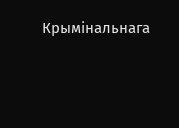Крымінальнага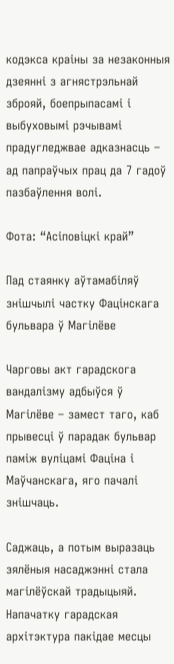кодэкса краіны за незаконныя дзеянні з агнястрэльнай зброяй, боепрыпасамі і выбуховымі рэчывамі прадугледжвае адказнасць – ад папраўчых прац да 7 гадоў пазбаўлення волі.

Фота: “Асіповіцкі край”

Пад стаянку аўтамабіляў знішчылі частку Фацінскага бульвара ў Магілёве

Чарговы акт гарадскога вандалізму адбыўся ў Магілёве – замест таго, каб прывесці ў парадак бульвар паміж вуліцамі Фаціна і Маўчанскага, яго пачалі знішчаць.

Саджаць, а потым выразаць зялёныя насаджэнні стала магілёўскай традыцыяй. Напачатку гарадская архітэктура пакідае месцы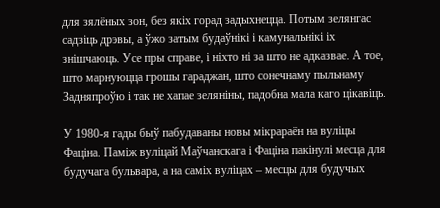для зялёных зон, без якіх горад задыхнецца. Потым зелянгас садзіць дрэвы, а ўжо затым будаўнікі і камунальнікі іх знішчаюць. Усе пры справе, і ніхто ні за што не адказвае. А тое, што марнуюцца грошы гараджан, што сонечнаму пыльнаму Задняпроўю і так не хапае зеляніны, падобна мала каго цікавіць.

У 1980-я гады быў пабудаваны новы мікрараён на вуліцы Фаціна. Паміж вуліцай Маўчанскага і Фаціна пакінулі месца для будучага бульвара, а на саміх вуліцах – месцы для будучых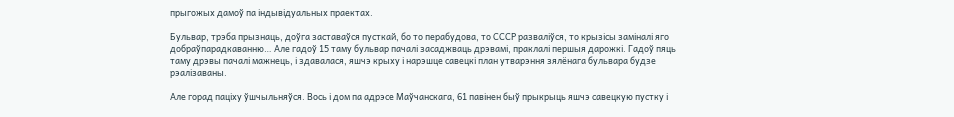прыгожых дамоў па індывідуальных праектах.

Бульвар, трэба прызнаць, доўга заставаўся пусткай, бо то перабудова, то СССР разваліўся, то крызісы заміналі яго добраўпарадкаванню… Але гадоў 15 таму бульвар пачалі засаджваць дрэвамі, праклалі першыя дарожкі. Гадоў пяць таму дрэвы пачалі мажнець, і здавалася, яшчэ крыху і нарэшце савецкі план утварэння зялёнага бульвара будзе рэалізаваны.

Але горад паціху ўшчыльняўся. Вось і дом па адрэсе Маўчанскага, 61 павінен быў прыкрыць яшчэ савецкую пустку і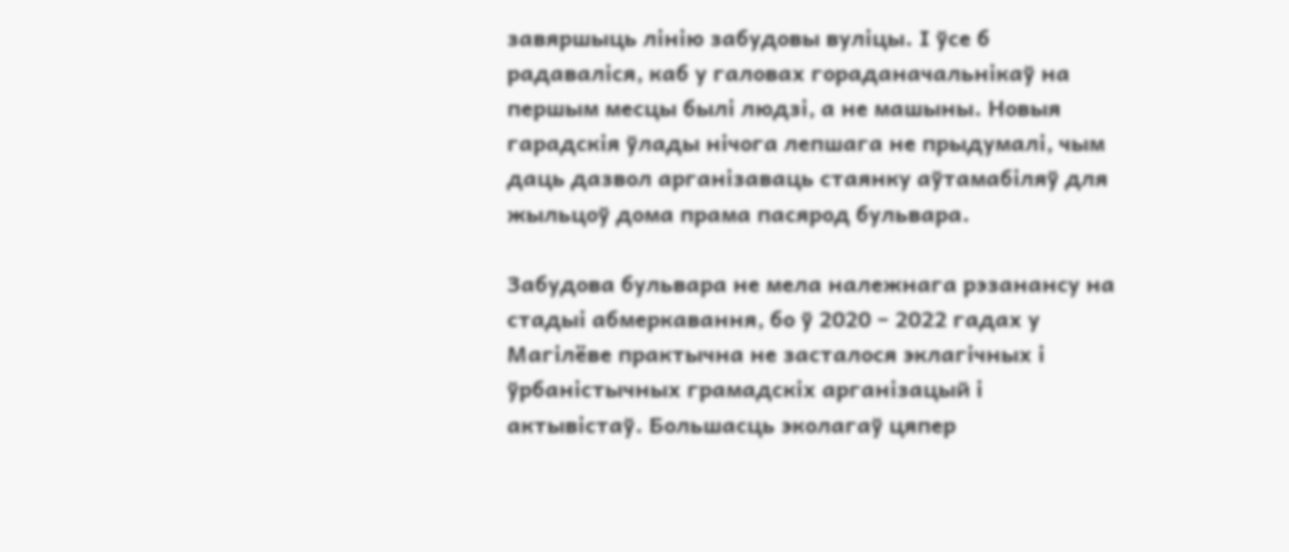завяршыць лінію забудовы вуліцы. І ўсе б радаваліся, каб у галовах гораданачальнікаў на першым месцы былі людзі, а не машыны. Новыя гарадскія ўлады нічога лепшага не прыдумалі, чым даць дазвол арганізаваць стаянку аўтамабіляў для жыльцоў дома прама пасярод бульвара.

Забудова бульвара не мела належнага рэзанансу на стадыі абмеркавання, бо ў 2020 – 2022 гадах у Магілёве практычна не засталося эклагічных і ўрбаністычных грамадскіх арганізацый і актывістаў. Большасць эколагаў цяпер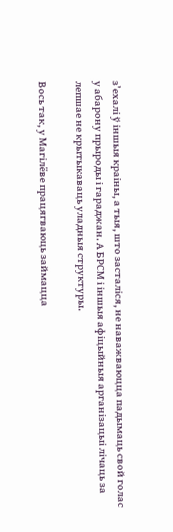з’ехалі ў іншыя краіны, а тыя, што засталіся, не наважваюцца падымаць свой голас у абарону прыроды і гараджан. А БРСМ і іншыя афіцыйныя арганізацыі лічаць за лепшае не крытыкаваць уладныя структуры.

Вось так, у Магілёве працягваюць займацца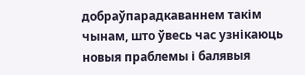добраўпарадкаваннем такім чынам, што ўвесь час узнікаюць новыя праблемы і балявыя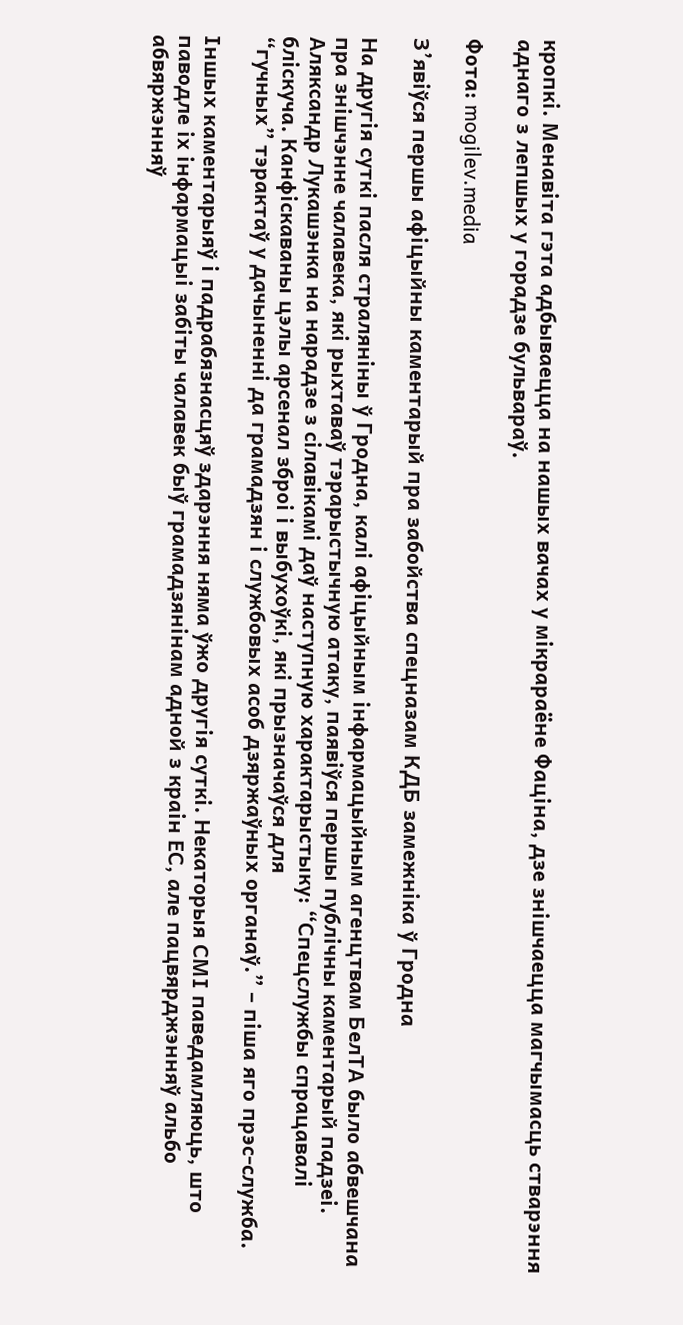кропкі. Менавіта гэта адбываецца на нашых вачах у мікрараёне Фаціна, дзе знішчаецца магчымасць стварэння аднаго з лепшых у горадзе бульвараў.

Фота: mogilev.media

З’явіўся першы афіцыйны каментарый пра забойства спецназам КДБ замежніка ў Гродна

На другія суткі пасля страляніны ў Гродна, калі афіцыйным інфармацыйным агенцтвам БелТА было абвешчана пра знішчэнне чалавека, які рыхтаваў тэрарыстычную атаку, паявіўся першы публічны каментарый падзеі. Аляксандр Лукашэнка на нарадзе з сілавікамі даў наступную характарыстыку: “Спецслужбы спрацавалі бліскуча. Канфіскаваны цэлы арсенал зброі і выбухоўкі, які прызначаўся для
“гучных” тэрактаў у дачыненні да грамадзян і службовых асоб дзяржаўных органаў.” – піша яго прэс-служба.

Іншых каментарыяў і падрабязнасцяў здарэння няма ўжо другія суткі. Некаторыя СМІ паведамляюць, што паводле іх інфармацыі забіты чалавек быў грамадзянінам адной з краін ЕС, але пацвярджэнняў альбо абвяржэнняў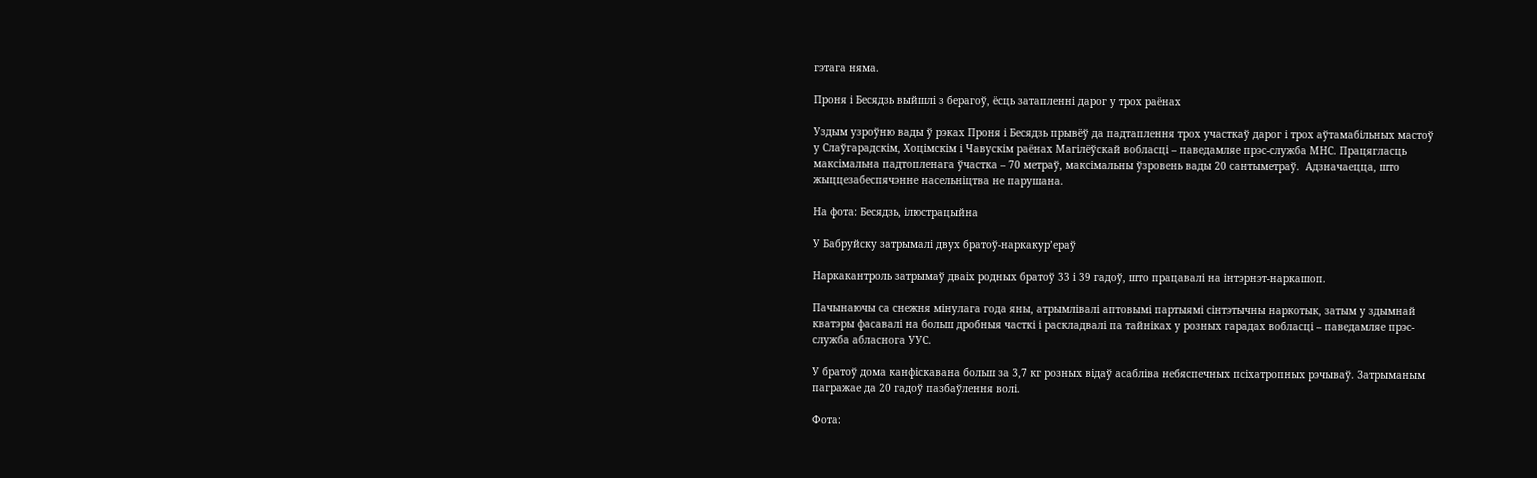гэтага няма.

Проня і Бесядзь выйшлі з берагоў, ёсць затапленні дарог у трох раёнах

Уздым узроўню вады ў рэках Проня і Бесядзь прывёў да падтаплення трох участкаў дарог і трох аўтамабільных мастоў у Слаўгарадскім, Хоцімскім і Чавускім раёнах Магілёўскай вобласці – паведамляе прэс-служба МНС. Працягласць максімальна падтопленага ўчастка – 70 метраў, максімальны ўзровень вады 20 сантыметраў.  Адзначаецца, што жыццезабеспячэнне насельніцтва не парушана.

На фота: Бесядзь, ілюстрацыйна

У Бабруйску затрымалі двух братоў-наркакур’ераў

Наркакантроль затрымаў дваіх родных братоў 33 і 39 гадоў, што працавалі на інтэрнэт-наркашоп.

Пачынаючы са снежня мінулага года яны, атрымлівалі аптовымі партыямі сінтэтычны наркотык, затым у здымнай кватэры фасавалі на больш дробныя часткі і раскладвалі па тайніках у розных гарадах вобласці – паведамляе прэс-служба абласнога УУС.

У братоў дома канфіскавана больш за 3,7 кг розных відаў асабліва небяспечных псіхатропных рэчываў. Затрыманым пагражае да 20 гадоў пазбаўлення волі.

Фота: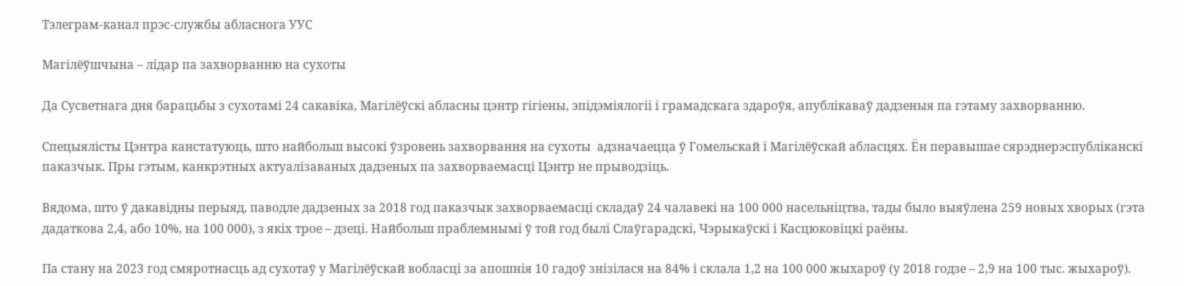Тэлеграм-канал прэс-службы абласнога УУС

Магілёўшчына – лідар па захворванню на сухоты

Да Сусветнага дня барацьбы з сухотамі 24 сакавіка, Магілёўскі абласны цэнтр гігіены, эпідэміялогіі і грамадскага здароўя, апублікаваў дадзеныя па гэтаму захворванню.

Спецыялісты Цэнтра канстатуюць, што найбольш высокі ўзровень захворвання на сухоты  адзначаецца ў Гомельскай і Магілёўскай абласцях. Ён перавышае сярэднерэспубліканскі паказчык. Пры гэтым, канкрэтных актуалізаваных дадзеных па захворваемасці Цэнтр не прыводзіць.

Вядома, што ў дакавідны перыяд, паводле дадзеных за 2018 год паказчык захворваемасці складаў 24 чалавекі на 100 000 насельніцтва, тады было выяўлена 259 новых хворых (гэта дадаткова 2,4, або 10%, на 100 000), з якіх трое – дзеці. Найбольш праблемнымі ў той год былі Слаўгарадскі, Чэрыкаўскі і Касцюковіцкі раёны.

Па стану на 2023 год смяротнасць ад сухотаў у Магілёўскай вобласці за апошнія 10 гадоў знізілася на 84% і склала 1,2 на 100 000 жыхароў (у 2018 годзе – 2,9 на 100 тыс. жыхароў).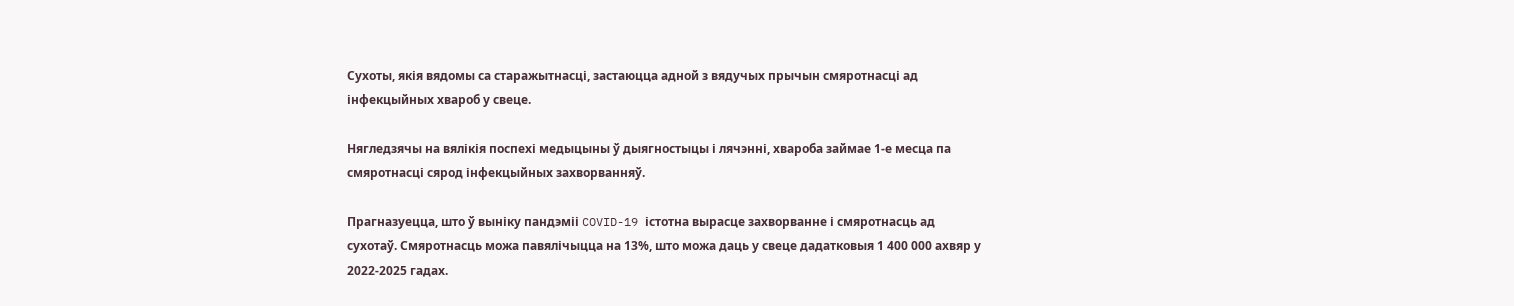Сухоты, якія вядомы са старажытнасці, застаюцца адной з вядучых прычын смяротнасці ад інфекцыйных хвароб у свеце.

Нягледзячы на вялікія поспехі медыцыны ў дыягностыцы і лячэнні, хвароба займае 1-е месца па смяротнасці сярод інфекцыйных захворванняў.

Прагназуецца, што ў выніку пандэміі COVID-19 істотна вырасце захворванне і смяротнасць ад сухотаў. Смяротнасць можа павялічыцца на 13%, што можа даць у свеце дадатковыя 1 400 000 ахвяр у 2022-2025 гадах.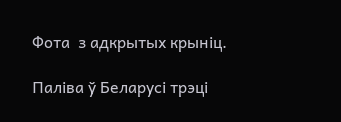Фота  з адкрытых крыніц.

Паліва ў Беларусі трэці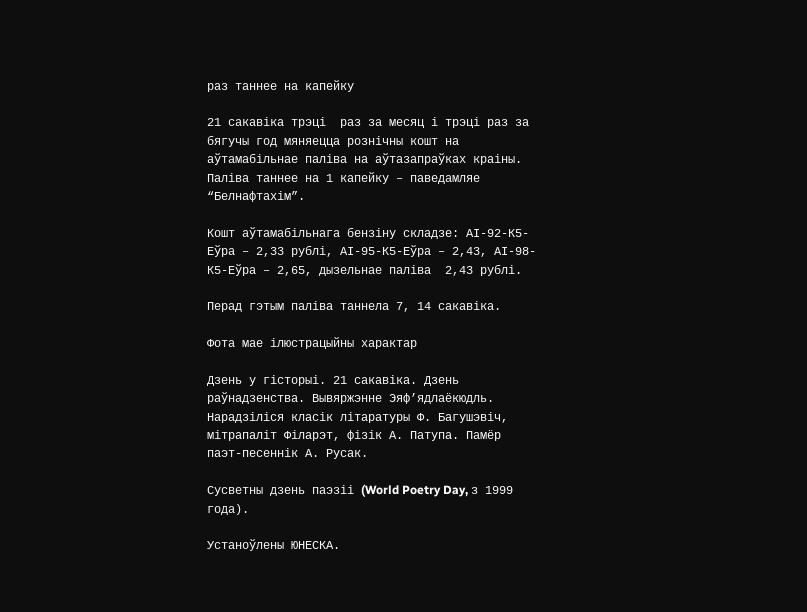раз таннее на капейку

21 сакавіка трэці  раз за месяц і трэці раз за бягучы год мяняецца рознічны кошт на аўтамабільнае паліва на аўтазапраўках краіны. Паліва таннее на 1 капейку – паведамляе “Белнафтахім”.

Кошт аўтамабільнага бензіну складзе: АІ-92-К5-Еўра – 2,33 рублі, АІ-95-К5-Еўра – 2,43, АІ-98-К5-Еўра – 2,65, дызельнае паліва  2,43 рублі.

Перад гэтым паліва таннела 7, 14 сакавіка.

Фота мае ілюстрацыйны характар

Дзень у гісторыі. 21 сакавіка. Дзень раўнадзенства. Вывяржэнне Эяф’ядлаёкюдль. Нарадзіліся класік літаратуры Ф. Багушэвіч, мітрапаліт Філарэт, фізік А. Патупа. Памёр паэт-песеннік А. Русак.

Сусветны дзень паэзіі (World Poetry Day, з 1999 года).

Устаноўлены ЮНЕСКА.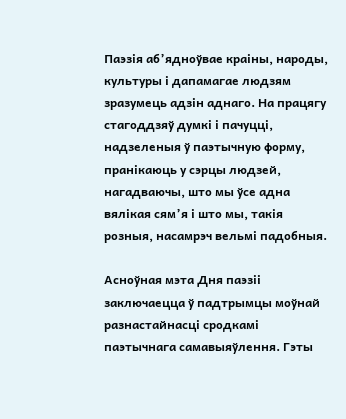Паэзія аб’ядноўвае краіны, народы, культуры і дапамагае людзям зразумець адзін аднаго. На працягу стагоддзяў думкі і пачуцці, надзеленыя ў паэтычную форму, пранікаюць у сэрцы людзей, нагадваючы, што мы ўсе адна вялікая сям’я і што мы, такія розныя, насамрэч вельмі падобныя.

Асноўная мэта Дня паэзіі заключаецца ў падтрымцы моўнай разнастайнасці сродкамі паэтычнага самавыяўлення. Гэты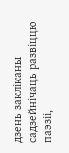дзень закліканы садзейнічаць развіццю паэзіі,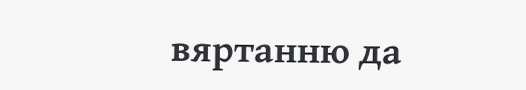вяртанню да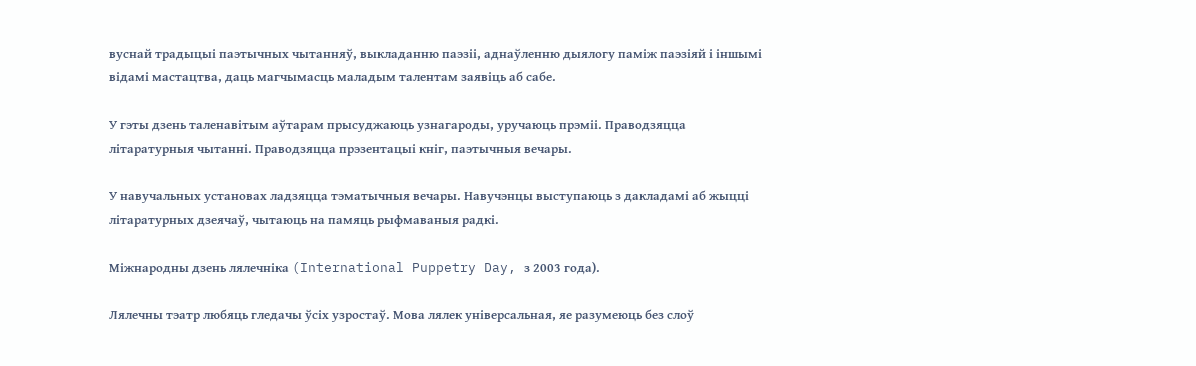вуснай традыцыі паэтычных чытанняў, выкладанню паэзіі, аднаўленню дыялогу паміж паэзіяй і іншымі відамі мастацтва, даць магчымасць маладым талентам заявіць аб сабе.

У гэты дзень таленавітым аўтарам прысуджаюць узнагароды, уручаюць прэміі. Праводзяцца літаратурныя чытанні. Праводзяцца прэзентацыі кніг, паэтычныя вечары.

У навучальных установах ладзяцца тэматычныя вечары. Навучэнцы выступаюць з дакладамі аб жыцці літаратурных дзеячаў, чытаюць на памяць рыфмаваныя радкі.

Міжнародны дзень лялечніка (International Puppetry Day, з 2003 года).

Лялечны тэатр любяць гледачы ўсіх узростаў. Мова лялек універсальная, яе разумеюць без слоў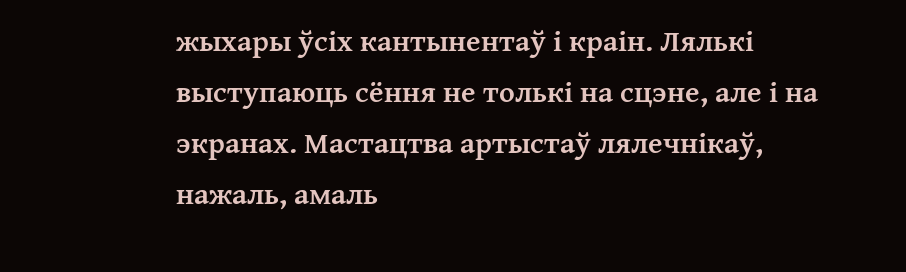жыхары ўсіх кантынентаў і краін. Лялькі выступаюць сёння не толькі на сцэне, але і на экранах. Мастацтва артыстаў лялечнікаў, нажаль, амаль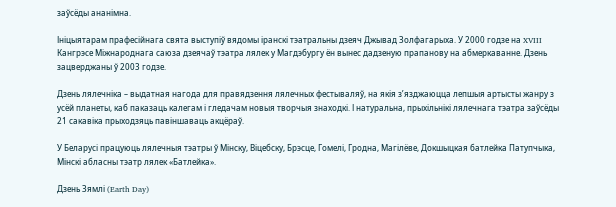заўсёды ананімна.

Ініцыятарам прафесійнага свята выступіў вядомы іранскі тэатральны дзеяч Джывад Золфагарыха. У 2000 годзе на XVIII Кангрэсе Міжнароднага саюза дзеячаў тэатра лялек у Магдэбургу ён вынес дадзеную прапанову на абмеркаванне. Дзень зацверджаны ў 2003 годзе.

Дзень лялечніка – выдатная нагода для правядзення лялечных фестываляў, на якія з’язджаюцца лепшыя артысты жанру з усёй планеты, каб паказаць калегам і гледачам новыя творчыя знаходкі. І натуральна, прыхільнікі лялечнага тэатра заўсёды 21 сакавіка прыходзяць павіншаваць акцёраў.

У Беларусі працуюць лялечныя тэатры ў Мінску, Віцебску, Брэсце, Гомелі, Гродна, Магілёве, Докшыцкая батлейка Патупчыка, Мінскі абласны тэатр лялек «Батлейка».

Дзень Зямлі (Earth Day)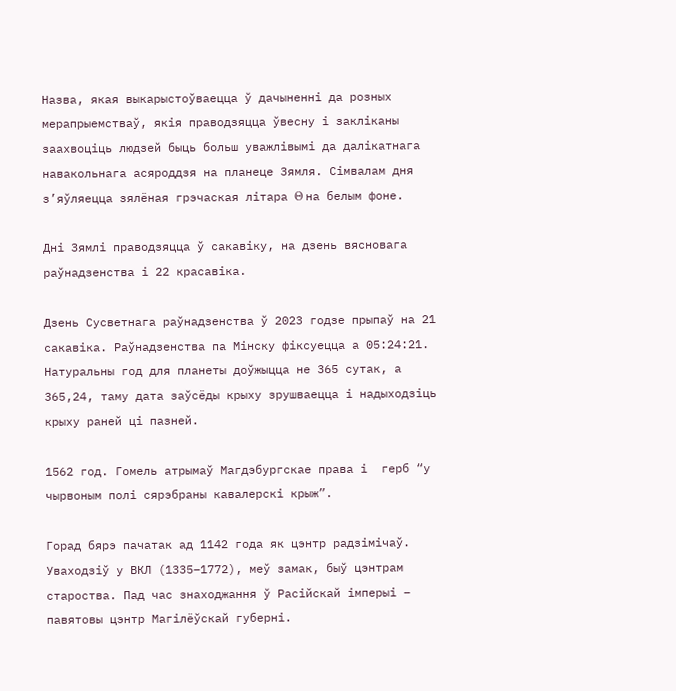Назва, якая выкарыстоўваецца ў дачыненні да розных мерапрыемстваў, якія праводзяцца ўвесну і закліканы заахвоціць людзей быць больш уважлівымі да далікатнага навакольнага асяроддзя на планеце Зямля. Сімвалам дня з’яўляецца зялёная грэчаская літара Θ на белым фоне.

Дні Зямлі праводзяцца ў сакавіку, на дзень вясновага раўнадзенства і 22 красавіка.

Дзень Сусветнага раўнадзенства ў 2023 годзе прыпаў на 21 сакавіка. Раўнадзенства па Мінску фіксуецца а 05:24:21. Натуральны год для планеты доўжыцца не 365 сутак, а 365,24, таму дата заўсёды крыху зрушваецца і надыходзіць крыху раней ці пазней.

1562 год. Гомель атрымаў Магдэбургскае права і  герб “у чырвоным полі сярэбраны кавалерскі крыж”.

Горад бярэ пачатак ад 1142 года як цэнтр радзімічаў. Уваходзіў у ВКЛ (1335–1772), меў замак, быў цэнтрам староства. Пад час знаходжання ў Расійскай імперыі – павятовы цэнтр Магілёўскай губерні.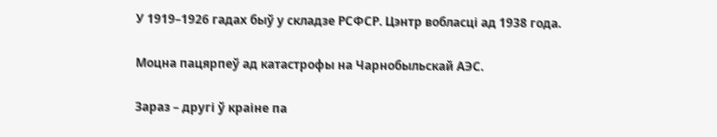У 1919–1926 гадах быў у складзе РСФСР. Цэнтр вобласці ад 1938 года.

Моцна пацярпеў ад катастрофы на Чарнобыльскай АЭС.

Зараз – другі ў краіне па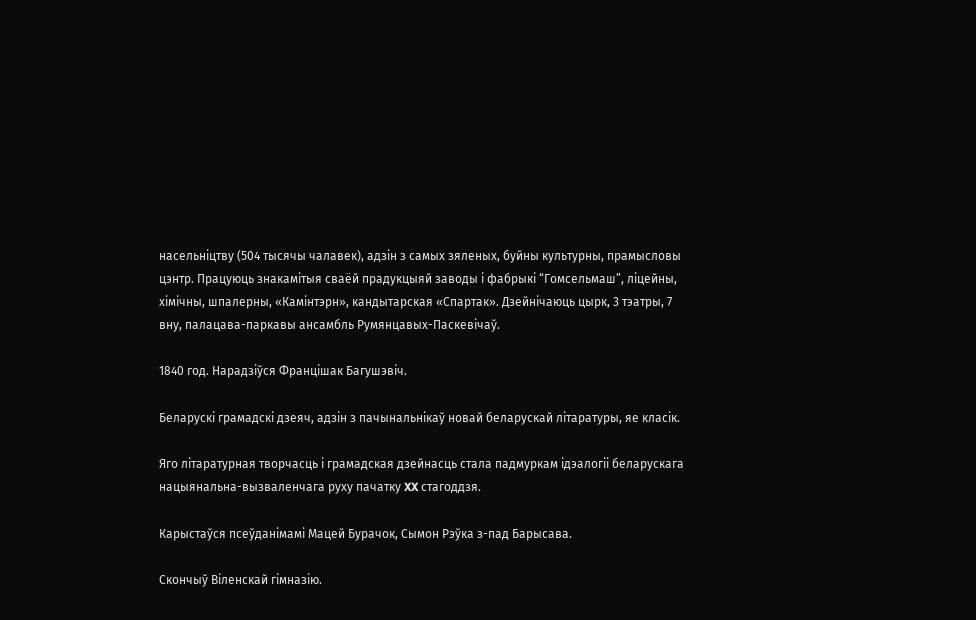насельніцтву (504 тысячы чалавек), адзін з самых зяленых, буйны культурны, прамысловы цэнтр. Працуюць знакамітыя сваёй прадукцыяй заводы і фабрыкі “Гомсельмаш”, ліцейны,  хімічны, шпалерны, «Камінтэрн», кандытарская «Спартак». Дзейнічаюць цырк, 3 тэатры, 7 вну, палацава-паркавы ансамбль Румянцавых-Паскевічаў.

1840 год. Нарадзіўся Францішак Багушэвіч.

Беларускі грамадскі дзеяч, адзін з пачынальнікаў новай беларускай літаратуры, яе класік.

Яго літаратурная творчасць і грамадская дзейнасць стала падмуркам ідэалогіі беларускага нацыянальна-вызваленчага руху пачатку XX стагоддзя.

Карыстаўся псеўданімамі Мацей Бурачок, Сымон Рэўка з-пад Барысава.

Скончыў Віленскай гімназію.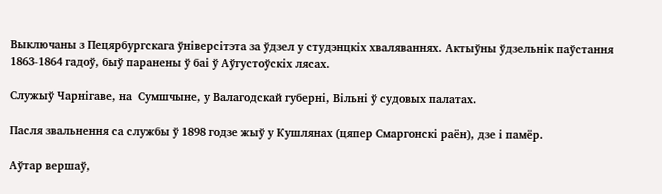Выключаны з Пецярбургскага ўніверсітэта за ўдзел у студэнцкіх хваляваннях. Актыўны ўдзельнік паўстання 1863-1864 гадоў, быў паранены ў баі ў Аўгустоўскіх лясах.

Служыў Чарнігаве, на  Сумшчыне, у Валагодскай губерні, Вільні ў судовых палатах.

Пасля звальнення са службы ў 1898 годзе жыў у Кушлянах (цяпер Смаргонскі раён), дзе і памёр.

Аўтар вершаў,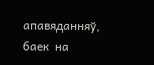апавяданняў, баек  на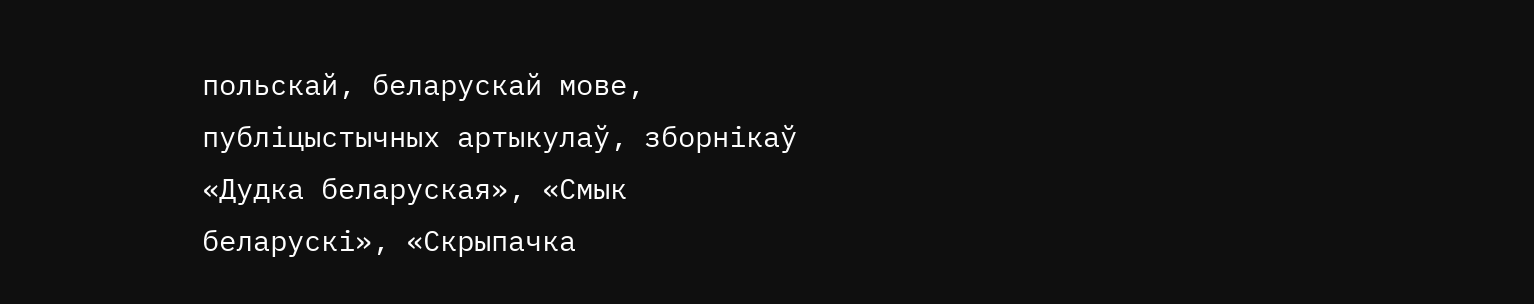польскай, беларускай мове, публіцыстычных артыкулаў, зборнікаў «Дудка беларуская», «Смык беларускі», «Скрыпачка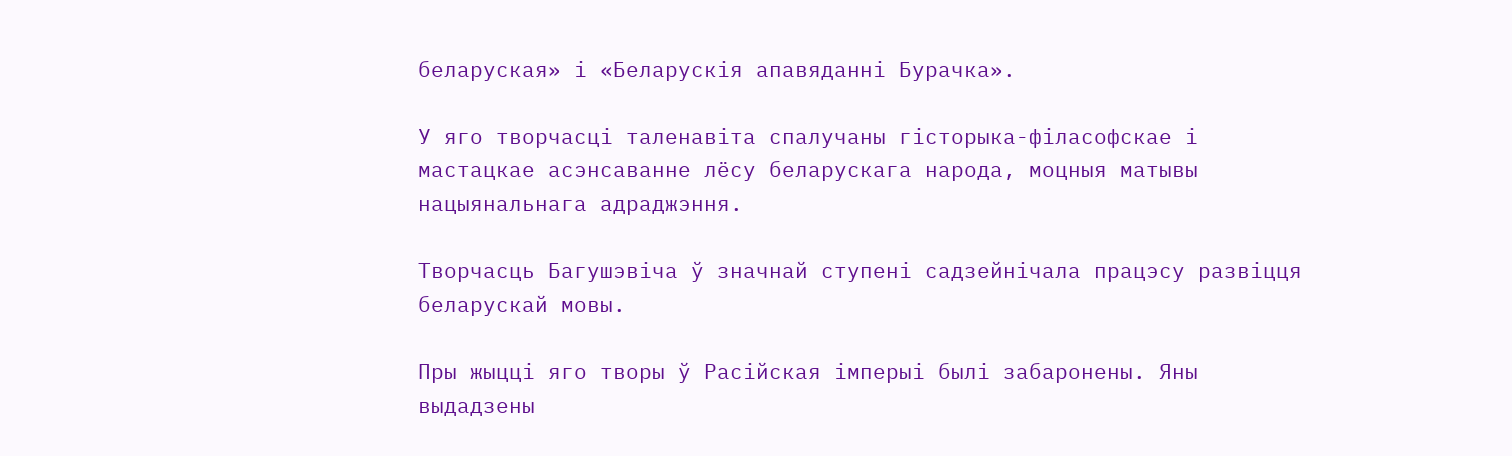беларуская» і «Беларускія апавяданні Бурачка».

У яго творчасці таленавіта спалучаны гісторыка-філасофскае і мастацкае асэнсаванне лёсу беларускага народа, моцныя матывы нацыянальнага адраджэння.

Творчасць Багушэвіча ў значнай ступені садзейнічала працэсу развіцця беларускай мовы.

Пры жыцці яго творы ў Расійская імперыі былі забаронены. Яны выдадзены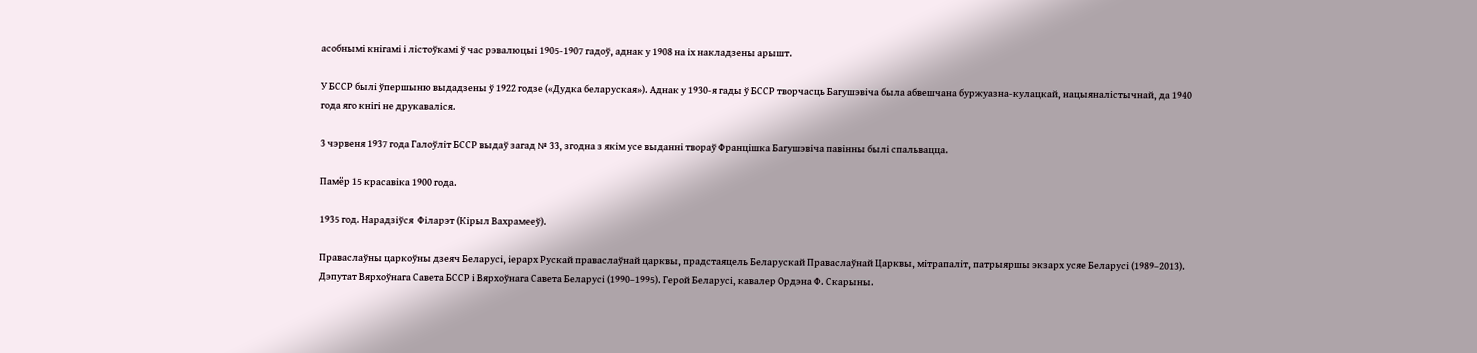асобнымі кнігамі і лістоўкамі ў час рэвалюцыі 1905-1907 гадоў, аднак у 1908 на іх накладзены арышт.

У БССР былі ўпершыню выдадзены ў 1922 годзе («Дудка беларуская»). Аднак у 1930-я гады ў БССР творчасць Багушэвіча была абвешчана буржуазна-кулацкай, нацыяналістычнай, да 1940 года яго кнігі не друкаваліся.

3 чэрвеня 1937 года Галоўліт БССР выдаў загад № 33, згодна з якім усе выданні твораў Францішка Багушэвіча павінны былі спальвацца.

Памёр 15 красавіка 1900 года.

1935 год. Нарадзіўся  Філарэт (Кірыл Вахрамееў).

Праваслаўны царкоўны дзеяч Беларусі, іерарх Рускай праваслаўнай царквы, прадстаяцель Беларускай Праваслаўнай Царквы, мітрапаліт, патрыяршы экзарх усяе Беларусі (1989–2013). Дэпутат Вярхоўнага Савета БССР і Вярхоўнага Савета Беларусі (1990–1995). Герой Беларусі, кавалер Ордэна Ф. Скарыны.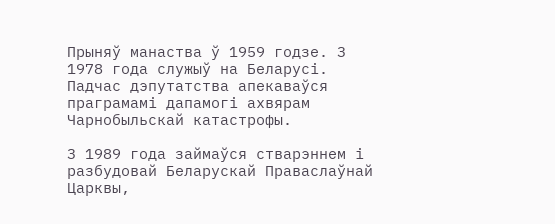Прыняў манаства ў 1959 годзе. З 1978 года служыў на Беларусі. Падчас дэпутатства апекаваўся праграмамі дапамогі ахвярам Чарнобыльскай катастрофы.

З 1989 года займаўся стварэннем і разбудовай Беларускай Праваслаўнай Царквы,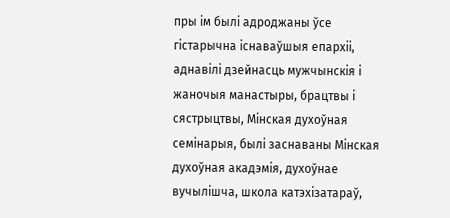пры ім былі адроджаны ўсе гістарычна існаваўшыя епархіі, аднавілі дзейнасць мужчынскія і жаночыя манастыры, брацтвы і сястрыцтвы, Мінская духоўная семінарыя, былі заснаваны Мінская духоўная акадэмія, духоўнае вучылішча, школа катэхізатараў,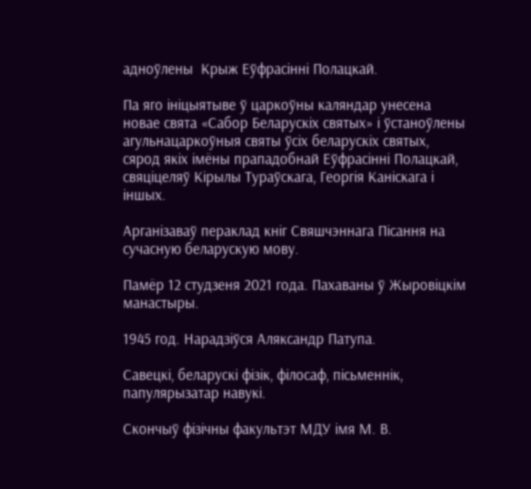адноўлены  Крыж Еўфрасінні Полацкай.

Па яго ініцыятыве ў царкоўны каляндар унесена новае свята «Сабор Беларускіх святых» і ўстаноўлены агульнацаркоўныя святы ўсіх беларускіх святых, сярод якіх імёны прападобнай Еўфрасінні Полацкай, свяціцеляў Кірылы Тураўскага, Георгія Каніскага і іншых.

Арганізаваў пераклад кніг Свяшчэннага Пісання на сучасную беларускую мову.

Памёр 12 студзеня 2021 года. Пахаваны ў Жыровіцкім манастыры.

1945 год. Нарадзіўся Аляксандр Патупа.

Савецкі, беларускі фізік, філосаф, пісьменнік, папулярызатар навукі.

Скончыў фізічны факультэт МДУ імя М. В.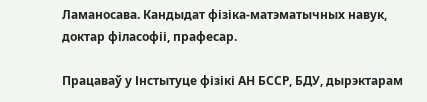Ламаносава. Кандыдат фізіка-матэматычных навук, доктар філасофіі, прафесар.

Працаваў у Інстытуце фізікі АН БССР, БДУ, дырэктарам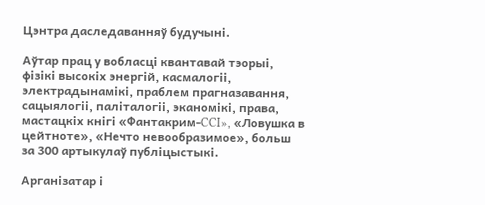Цэнтра даследаванняў будучыні.

Аўтар прац у вобласці квантавай тэорыі, фізікі высокіх энергій, касмалогіі, электрадынамікі, праблем прагназавання, сацыялогіі, паліталогіі, эканомікі, права, мастацкіх кнігі «Фантакрим-CCI», «Ловушка в цейтноте», «Нечто невообразимое», больш за 300 артыкулаў публіцыстыкі.

Арганізатар і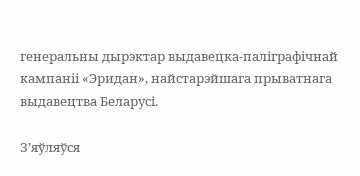генеральны дырэктар выдавецка-паліграфічнай кампаніі «Эридан», найстарэйшага прыватнага выдавецтва Беларусі.

З’яўляўся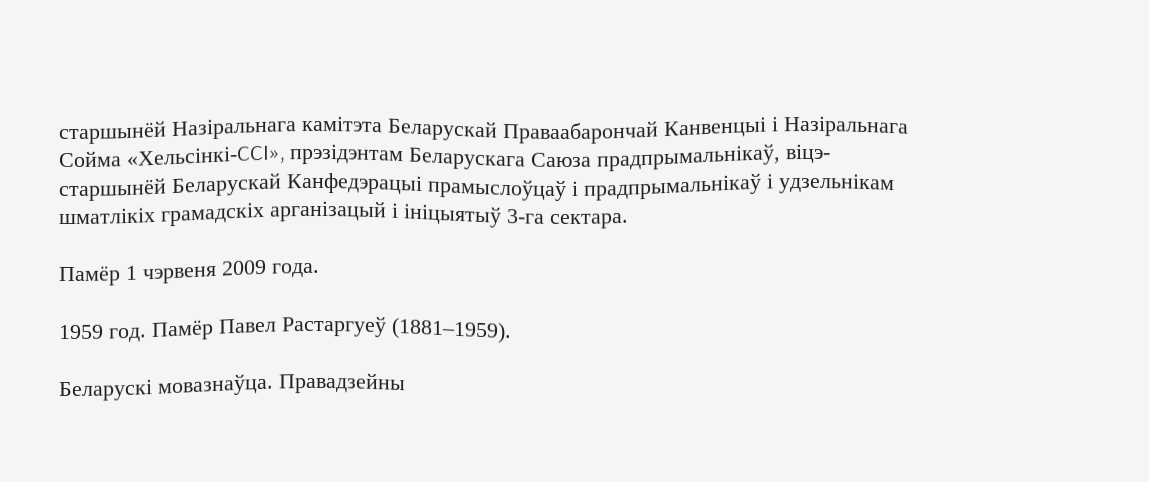старшынёй Назіральнага камітэта Беларускай Праваабарончай Канвенцыі і Назіральнага Сойма «Хельсінкі-CCI», прэзідэнтам Беларускага Саюза прадпрымальнікаў, віцэ-старшынёй Беларускай Канфедэрацыі прамыслоўцаў і прадпрымальнікаў і удзельнікам шматлікіх грамадскіх арганізацый і ініцыятыў 3-га сектара.

Памёр 1 чэрвеня 2009 года.

1959 год. Памёр Павел Растаргуеў (1881–1959).

Беларускі мовазнаўца. Правадзейны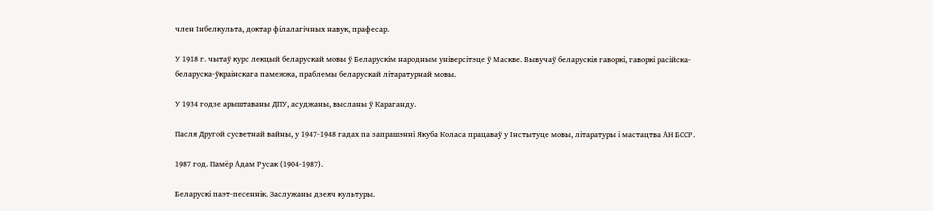член Інбелкульта, доктар філалагічных навук, прафесар.

У 1918 г. чытаў курс лекцый беларускай мовы ў Беларускім народным універсітэце ў Маскве. Вывучаў беларускія гаворкі, гаворкі расійска-беларуска-ўкраінскага памежжа, праблемы беларускай літаратурнай мовы.

У 1934 годзе арыштаваны ДПУ, асуджаны, высланы ў Караганду.

Пасля Другой сусветнай вайны, у 1947-1948 гадах па запрашэнні Якуба Коласа працаваў у Інстытуце мовы, літаратуры і мастацтва АН БССР.

1987 год. Памёр Адам Русак (1904-1987).

Беларускі паэт-песеннік. Заслужаны дзеяч культуры.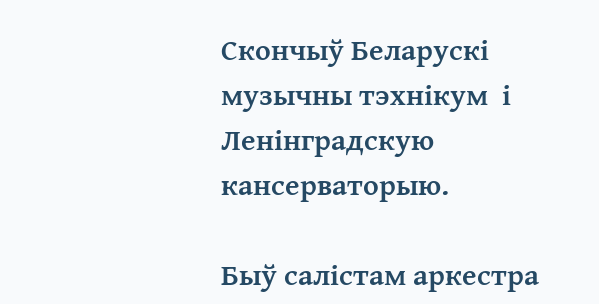Скончыў Беларускі музычны тэхнікум  і Ленінградскую кансерваторыю.

Быў салістам аркестра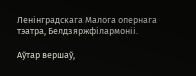Ленінградскага Малога опернага тэатра, Белдзяржфілармоніі.

Аўтар вершаў,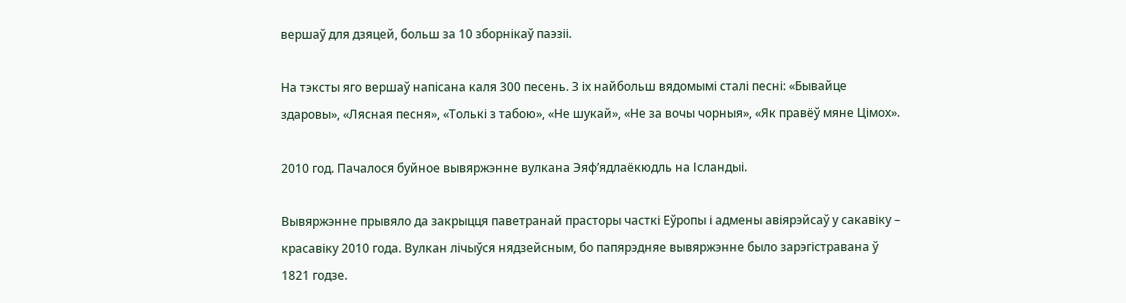вершаў для дзяцей, больш за 10 зборнікаў паэзіі.

На тэксты яго вершаў напісана каля 300 песень. З іх найбольш вядомымі сталі песні: «Бывайце здаровы», «Лясная песня», «Толькі з табою», «Не шукай», «Не за вочы чорныя», «Як правёў мяне Цімох».

2010 год. Пачалося буйное вывяржэнне вулкана Эяф’ядлаёкюдль на Ісландыі.

Вывяржэнне прывяло да закрыцця паветранай прасторы часткі Еўропы і адмены авіярэйсаў у сакавіку – красавіку 2010 года. Вулкан лічыўся нядзейсным, бо папярэдняе вывяржэнне было зарэгістравана ў 1821 годзе.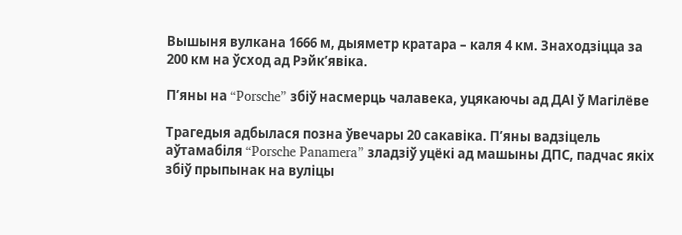Вышыня вулкана 1666 м, дыяметр кратара – каля 4 км. Знаходзіцца за 200 км на ўсход ад Рэйк’явіка.

П’яны на “Porsche” збіў насмерць чалавека, уцякаючы ад ДАІ ў Магілёве

Трагедыя адбылася позна ўвечары 20 сакавіка. П’яны вадзіцель аўтамабіля “Porsche Panamera” зладзіў уцёкі ад машыны ДПС, падчас якіх збіў прыпынак на вуліцы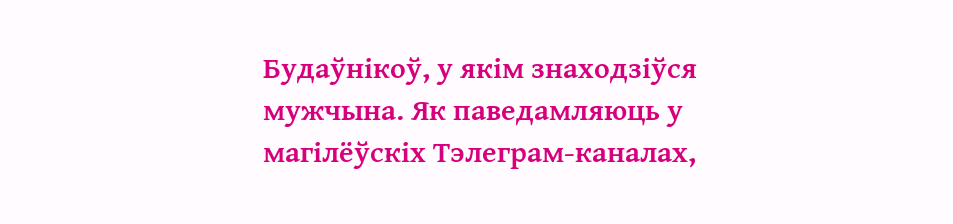Будаўнікоў, у якім знаходзіўся мужчына. Як паведамляюць у магілёўскіх Тэлеграм-каналах,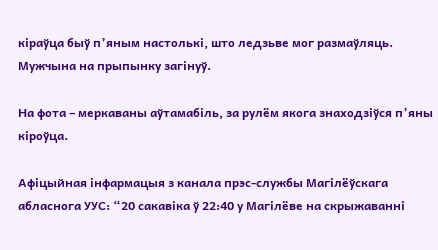кіраўца быў п’яным настолькі, што ледзьве мог размаўляць. Мужчына на прыпынку загінуў.

На фота – меркаваны аўтамабіль, за рулём якога знаходзіўся п’яны кіроўца.

Афіцыйная інфармацыя з канала прэс-службы Магілёўскага абласнога УУС: “20 сакавіка ў 22:40 у Магілёве на скрыжаванні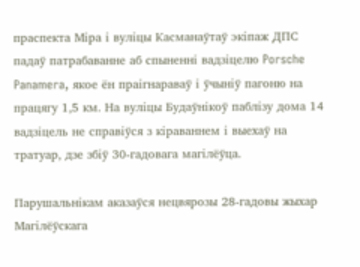праспекта Міра і вуліцы Касманаўтаў экіпаж ДПС падаў патрабаванне аб спыненні вадзіцелю Porsche Panamera, якое ён праігнараваў і ўчыніў пагоню на працягу 1,5 км. На вуліцы Будаўнікоў паблізу дома 14 вадзіцель не справіўся з кіраваннем і выехаў на тратуар, дзе збіў 30-гадовага магілёўца.

Парушальнікам аказаўся нецвярозы 28-гадовы жыхар Магілёўскага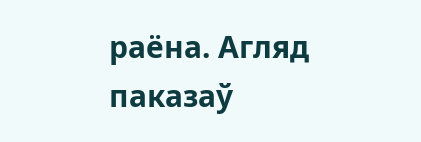раёна. Агляд паказаў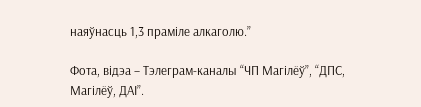наяўнасць 1,3 праміле алкаголю.”

Фота, відэа – Тэлеграм-каналы “ЧП Магілёў”, “ДПС, Магілёў, ДАІ”.